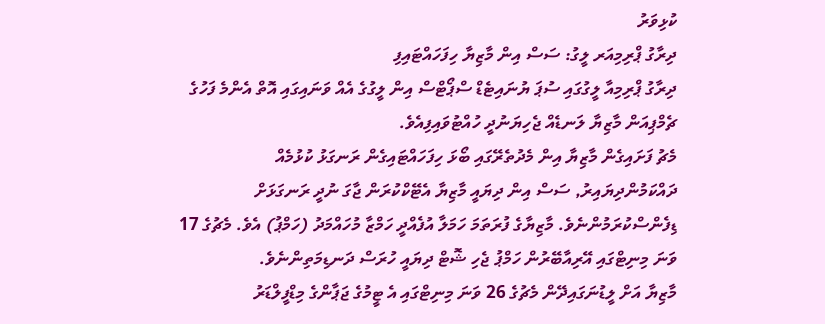ކުޅިވަރު
ދިރާގު ޕްރިމިއަރ ލީގު: ސަސް އިން މާޒިޔާ ހިފަހައްޓައިފި
ދިރާގު ޕްރިމިއާ ލީގުގައި ސުޕަ ޔުނައިޓެޑް ސްޕޯޓްސް އިން ލީގުގެ އެއް ވަނައިގައި އޮތް އެންމެ ފަހުގެ ޗެމްޕިއަން މާޒިޔާ ލަނޑެއް ޖެހިޔަނުދީ ހުއްޓުވައިފިއެވެ.
މެޗު ފަށައިގެން މާޒިޔާ އިން މެދުތެރޭގައި ބޯޅަ ހިފަހައްޓައިގެން ރަނގަޅު ކުޅުމެއް ދައްކަމުންދިޔައިރު, ސަސް އިން ދިޔައީ މާޒިޔާ އެޓޭކްކުރަން ޖާގަ ނުދީ ރަނގަޅަށް ޑިފެންސްކުރަމުންނެވެ. މާޒިޔާގެ ފުރަތަމަ ހަމަލާ އުފެއްދީ ހަމްޒާ މުހައްމަދު (ހަމްޕު) އެވެ. މެޗުގެ 17 ވަނަ މިނިޓްގައި އޭރިއާބޭރުން ހަމްޕު ޖެހި ޝޮޓް ދިޔައީ ހުރަސް ދަނޑިމަތިންނެވެ.
މާޒިޔާ އަށް ލީޑުނަގައިދޭން މެޗުގެ 26 ވަނަ މިނިޓްގައި އެ ޓީމުގެ ޖަޕާންގެ މިޑްފީލްޑަރު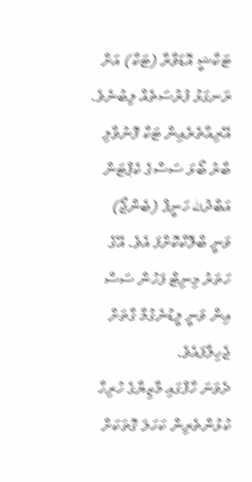ޓަކާޝީ އޮޑަވާރާ (ޓަކާ) އަށް ރަނގަޅު ފުރުސަތެއް ލިބުނެވެ. އޭރިއާތެރެއިން ޓަކާ ފޮނުވާލި ބާރު ބޯޅަ ސަސްގެ ކެޕްޓަން އަބްދުالله ހަނީފް (ބެންޖޯ) ވަނީ ބްލޮކްކޮށްފަ އެވެ. އޭގެ ހަތަރު މިނިޓް ފަހުން ސަސް އިން ވަނީ ލީޑުނެގުމާ ގާތަށް ޖެހިލާފައެވެ.
ދެވަނަ ހާފްގައި މާޒިޔާގެ ހުރިހާ ކުޅުންތެރިން ކަހަލަ ގޮތަކަށް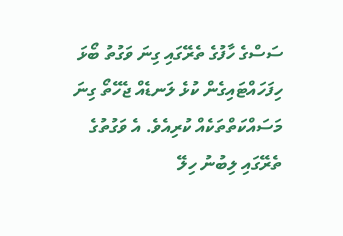ސަސްގެ ހާފުގެ ތެރޭގައި ގިނަ ވަގުތު ބޯޅަ ހިފަހައްޓައިގެން ކުޅެ ލަނޑެއް ޖެހޭތޯ ގިނަ މަސައްކަތްތަކެއް ކުރިއެވެ. އެ ވަގުތުގެ ތެރޭގައި ލިބުނު ހިލޭ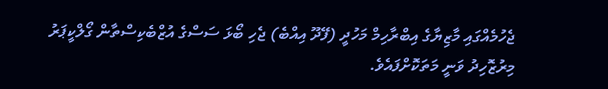ޖެހުމެއްގައި މާޒިޔާގެ އިބްރާހިމް މަހުދީ (ފޭދޫ އިއްބެ) ޖެހި ބޯޅަ ސަސްގެ އުޒްބެކިސްތާން ގޯލްކީޕަރު މިރުޒޮހިދު ވަނީ މަތަކޮށްފައެވެ.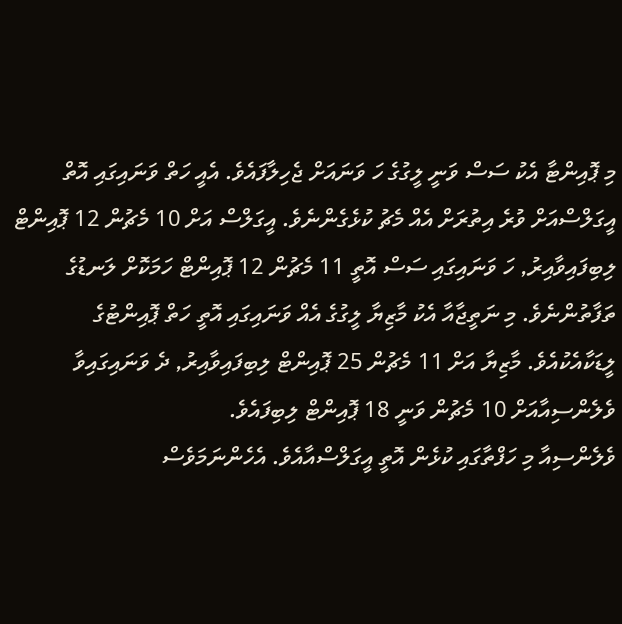މި ޕޮއިންޓާ އެކު ސަސް ވަނީ ލީގުގެ ހަ ވަނައަށް ޖެހިލާފައެވެ. އެއީ ހަތް ވަނައިގައި އޮތް އީގަލްސްއަށް ވުރެ އިތުރަށް އެއް މެޗު ކުޅެގެންނެވެ. އީގަލްސް އަށް 10 މެޗުން 12 ޕޮއިންޓް ލިބިފައިވާއިރު, ހަ ވަނައިގައި ސަސް އޮތީ 11 މެޗުން 12 ޕޮއިންޓް ހަމަކޮށް ލަނޑުގެ ތަފާތުންނެވެ. މި ނަތީޖާއާ އެކު މާޒިޔާ ލީގުގެ އެއް ވަނައިގައި އޮތީ ހަތް ޕޮއިންޓުގެ ލީޑަކާއެކުއެވެ. މާޒިޔާ އަށް 11 މެޗުން 25 ޕޮއިންޓް ލިބިފައިވާއިރު, ދެ ވަނައިގައިވާ ވެލެންސިއާއަށް 10 މެޗުން ވަނީ 18 ޕޮއިންޓް ލިބިފައެވެ.
ވެލެންސިއާ މި ހަފްތާގައި ކުޅެން އޮތީ އީގަލްސްއާއެވެ. އެހެންނަމަވެސް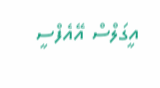އީގަލްސް އޭއެފްސީ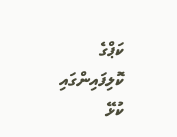ކަޕްގެ ކޮލިފައިންގައި ކުޅޭ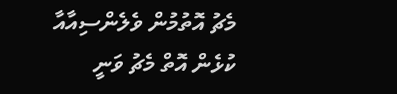މެޗު އޮތުމުން ވެލެންސިއާއާ ކުޅެން އޮތް މެޗު ވަނީ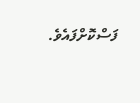ފަސްކޮށްފައެވެ.